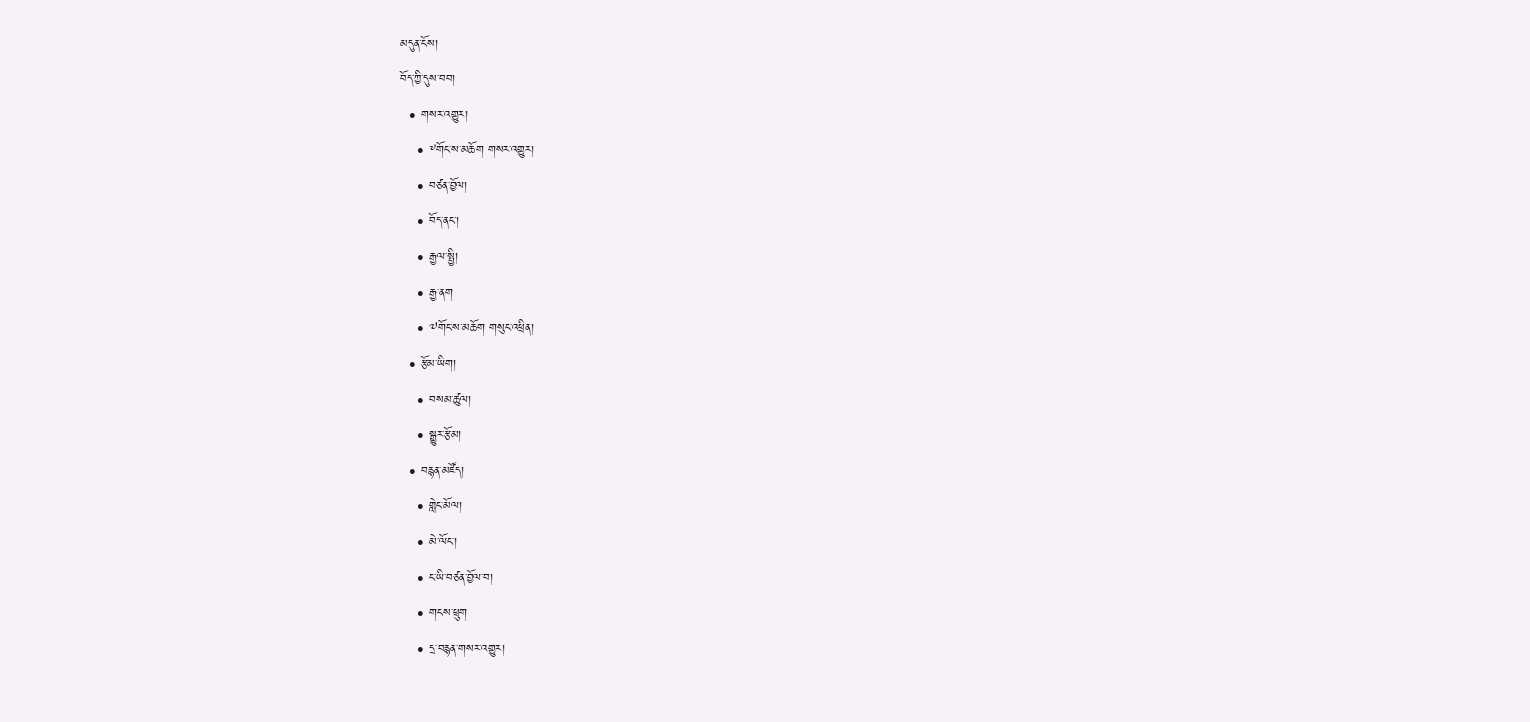མདུན་ངོས།
བོད་ཀྱི་དུས་བབ།
  • གསར་འགྱུར།
    • ༸གོང་ས་མཆོག གསར་འགྱུར།
    • བཙན་བྱོལ།
    • བོད་ནང་།
    • རྒྱལ་སྤྱི།
    • རྒྱ་ནག
    • ༧གོང་ས་མཆོག གསུང་འཕྲིན།
  • རྩོམ་ཡིག།
    • བསམ་ཚུལ།
    • སྒྱུར་རྩོམ།
  • བརྙན་མཛོད།
    • གླེང་མོལ།
    • མེ་ལོང་།
    • ང་ཡི་བཙན་བྱོལ་བ།
    • གངས་ཕྲུག
    • དྲ་བརྙན་གསར་འགྱུར།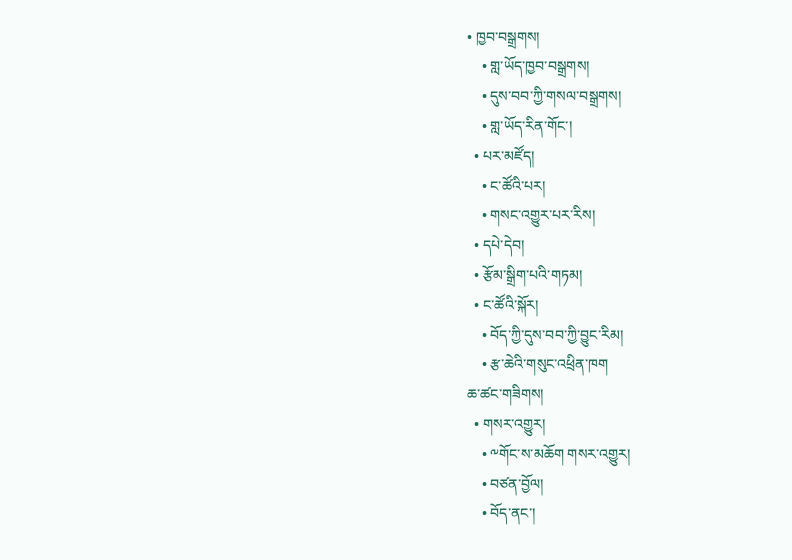• ཁྱབ་བསྒྲགས།
    • གླ་ཡོད་ཁྱབ་བསྒྲགས།
    • དུས་བབ་ཀྱི་གསལ་བསྒྲགས།
    • གླ་ཡོད་རིན་གོང་།
  • པར་མཛོད།
    • ང་ཚོའི་པར།
    • གསང་འགྱུར་པར་རིས།
  • དཔེ་དེབ།
  • རྩོམ་སྒྲིག་པའི་གཏམ།
  • ང་ཚོའི་སྐོར།
    • བོད་ཀྱི་དུས་བབ་ཀྱི་བྱུང་རིམ།
    • རྩ་ཆེའི་གསུང་འཕྲིན་ཁག
ཆ་ཚང་གཟིགས།
  • གསར་འགྱུར།
    • ༸གོང་ས་མཆོག གསར་འགྱུར།
    • བཙན་བྱོལ།
    • བོད་ནང་།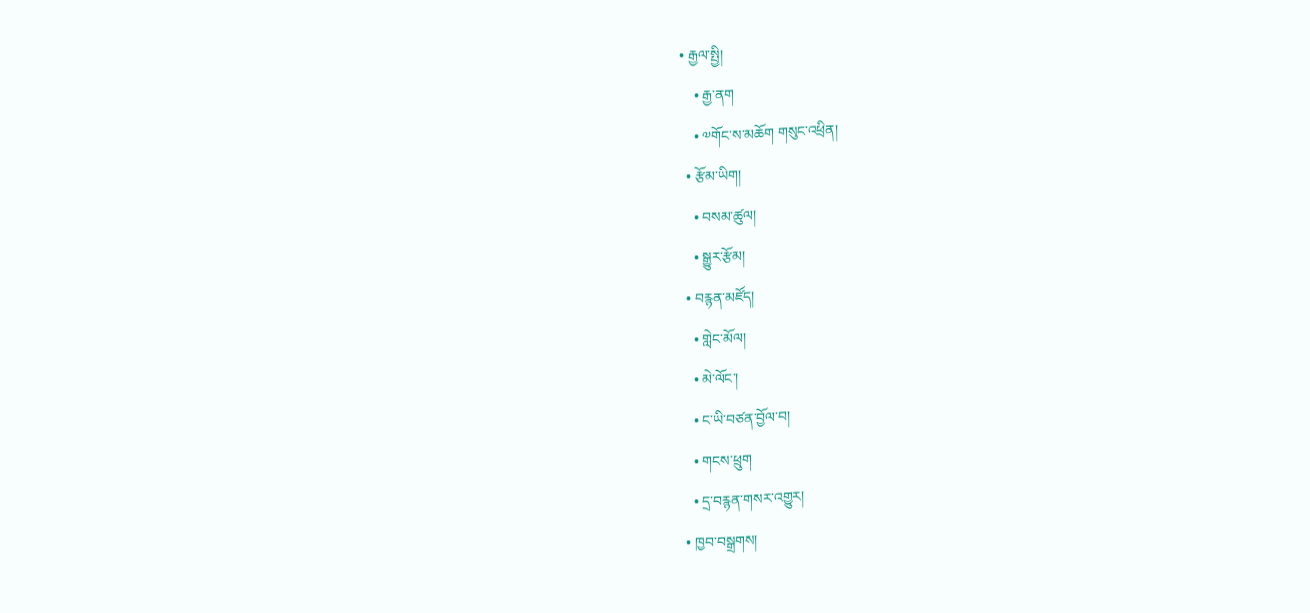• རྒྱལ་སྤྱི།
    • རྒྱ་ནག
    • ༧གོང་ས་མཆོག གསུང་འཕྲིན།
  • རྩོམ་ཡིག།
    • བསམ་ཚུལ།
    • སྒྱུར་རྩོམ།
  • བརྙན་མཛོད།
    • གླེང་མོལ།
    • མེ་ལོང་།
    • ང་ཡི་བཙན་བྱོལ་བ།
    • གངས་ཕྲུག
    • དྲ་བརྙན་གསར་འགྱུར།
  • ཁྱབ་བསྒྲགས།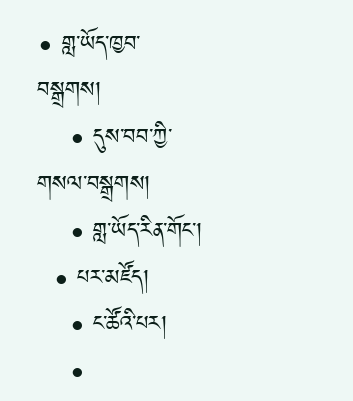• གླ་ཡོད་ཁྱབ་བསྒྲགས།
    • དུས་བབ་ཀྱི་གསལ་བསྒྲགས།
    • གླ་ཡོད་རིན་གོང་།
  • པར་མཛོད།
    • ང་ཚོའི་པར།
    •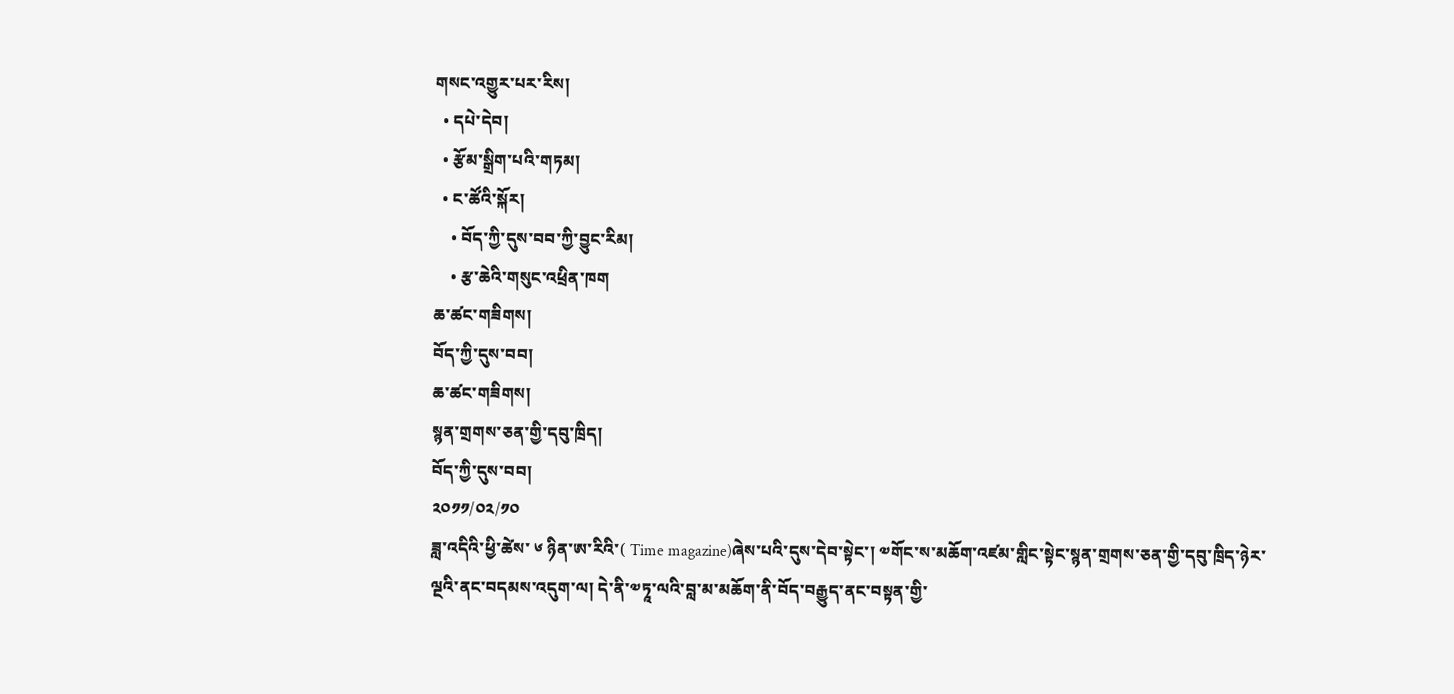གསང་འགྱུར་པར་རིས།
  • དཔེ་དེབ།
  • རྩོམ་སྒྲིག་པའི་གཏམ།
  • ང་ཚོའི་སྐོར།
    • བོད་ཀྱི་དུས་བབ་ཀྱི་བྱུང་རིམ།
    • རྩ་ཆེའི་གསུང་འཕྲིན་ཁག
ཆ་ཚང་གཟིགས།
བོད་ཀྱི་དུས་བབ།
ཆ་ཚང་གཟིགས།
སྙན་གྲགས་ཅན་གྱི་དབུ་ཁྲིད།
བོད་ཀྱི་དུས་བབ།
༢༠༡༡/༠༢/༡༠
ཟླ་འདིའི་ཕྱི་ཚེས་ ༦ ཉིན་ཨ་རིའི་( Time magazine)ཞེས་པའི་དུས་དེབ་སྟེང་། ༧གོང་ས་མཆོག་འཛམ་གླིང་སྟེང་སྙན་གྲགས་ཅན་གྱི་དབུ་ཁྲིད་ཉེར་ལྔའི་ནང་བདམས་འདུག་ལ། དེ་ནི་༧ཏཱ་ལའི་བླ་མ་མཆོག་ནི་བོད་བརྒྱུད་ནང་བསྟན་གྱི་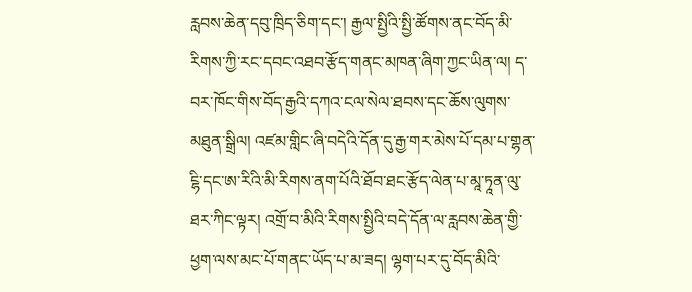རླབས་ཆེན་དབུ་ཁྲིད་ཅིག་དང་། རྒྱལ་སྤྱིའི་སྤྱི་ཚོགས་ནང་བོད་མི་རིགས་ཀྱི་རང་དབང་འཐབ་རྩོད་གནང་མཁན་ཞིག་ཀྱང་ཡིན་ལ། ད་བར་ཁོང་གིས་བོད་རྒྱའི་དཀའ་ངལ་སེལ་ཐབས་དང་ཆོས་ལུགས་མཐུན་སྒྲིལ། འཛམ་གླིང་ཞི་བདེའི་དོན་དུ་རྒྱ་གར་མེས་པོ་དམ་པ་གྷན་ངྷི་དང་ཨ་རིའི་མི་རིགས་ནག་པོའི་ཐོབ་ཐང་རྩོད་ལེན་པ་མཱ་ཏཱན་ལུ་ཐར་ཀིང་ལྟར། འགྲོ་བ་མིའི་རིགས་སྤྱིའི་བདེ་དོན་ལ་རླབས་ཆེན་གྱི་ཕྱག་ལས་མང་པོ་གནང་ཡོད་པ་མ་ཟད། ལྷག་པར་དུ་བོད་མིའི་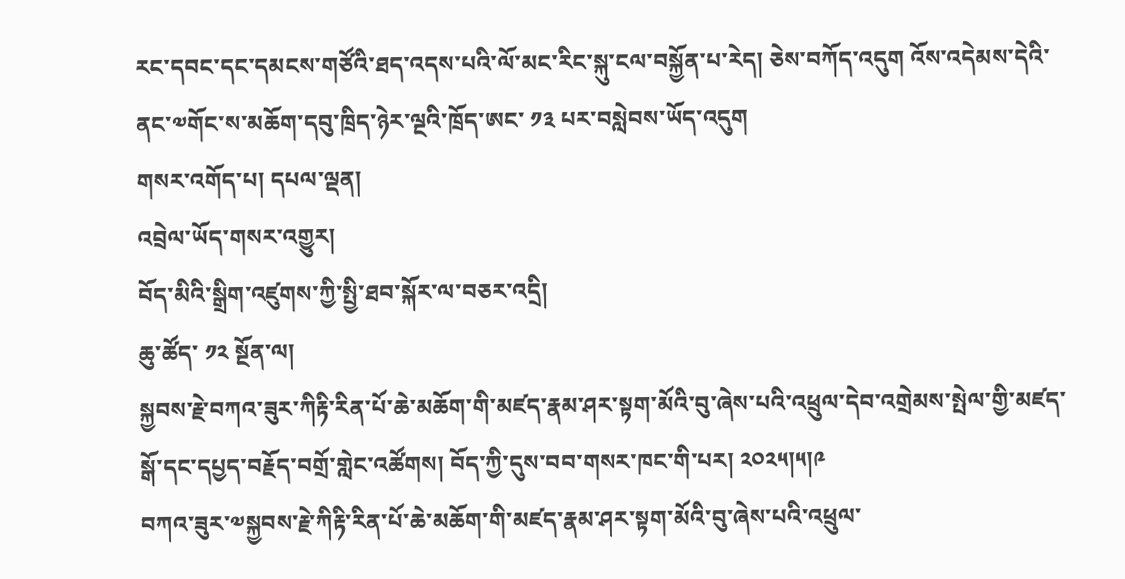རང་དབང་དང་དམངས་གཙོའི་ཐད་འདས་པའི་ལོ་མང་རིང་སྐུ་ངལ་བསྐྱོན་པ་རེད། ཅེས་བཀོད་འདུག འོས་འདེམས་དེའི་ནང་༧གོང་ས་མཆོག་དབུ་ཁྲིད་ཉེར་ལྔའི་ཁྲོད་ཨང་ ༡༣ པར་བསླེབས་ཡོད་འདུག
གསར་འགོད་པ། དཔལ་ལྡན།
འབྲེལ་ཡོད་གསར་འགྱུར།
བོད་མིའི་སྒྲིག་འཛུགས་ཀྱི་སྤྱི་ཐབ་སྐོར་ལ་བཅར་འདྲི།
ཆུ་ཚོད་ ༡༢ སྔོན་ལ།
སྐྱབས་རྗེ་བཀའ་ཟུར་ཀིརྟི་རིན་པོ་ཆེ་མཆོག་གི་མཛད་རྣམ་ཤར་སྟག་མོའི་བུ་ཞེས་པའི་འཕྲུལ་དེབ་འགྲེམས་སྤེལ་གྱི་མཛད་སྒོ་དང་དཔྱད་བརྗོད་བགྲོ་གླེང་འཚོགས། བོད་ཀྱི་དུས་བབ་གསར་ཁང་གི་པར། ༢༠༢༥།༥།༩
བཀའ་ཟུར་༧སྐྱབས་རྗེ་ཀིརྟི་རིན་པོ་ཆེ་མཆོག་གི་མཛད་རྣམ་ཤར་སྟག་མོའི་བུ་ཞེས་པའི་འཕྲུལ་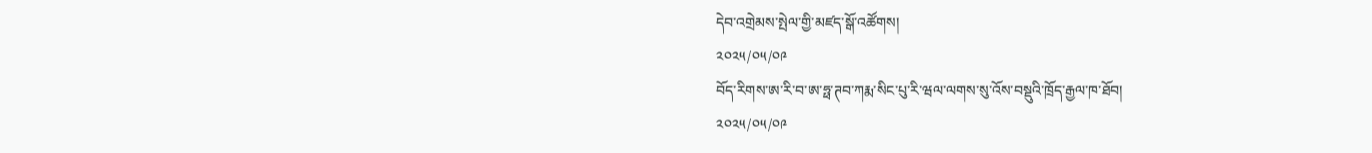དེབ་འགྲེམས་སྤེལ་གྱི་མཛད་སྒོ་འཚོགས།
༢༠༢༥/༠༥/༠༩
བོད་རིགས་ཨ་རི་བ་ཨ་ཧྥ་ཊབ་ཀརྨ་སིང་པུ་རི་ཝལ་ལགས་སུ་འོས་བསྡུའི་ཁྲོད་རྒྱལ་ཁ་ཐོབ།
༢༠༢༥/༠༥/༠༩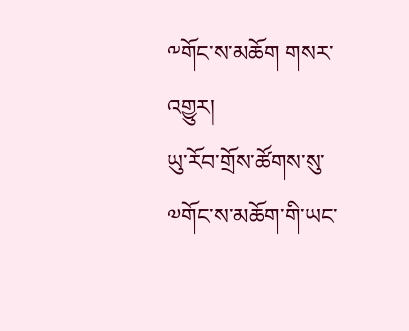༸གོང་ས་མཆོག གསར་འགྱུར།
ཡུ་རོབ་གྲོས་ཚོགས་སུ་༧གོང་ས་མཆོག་གི་ཡང་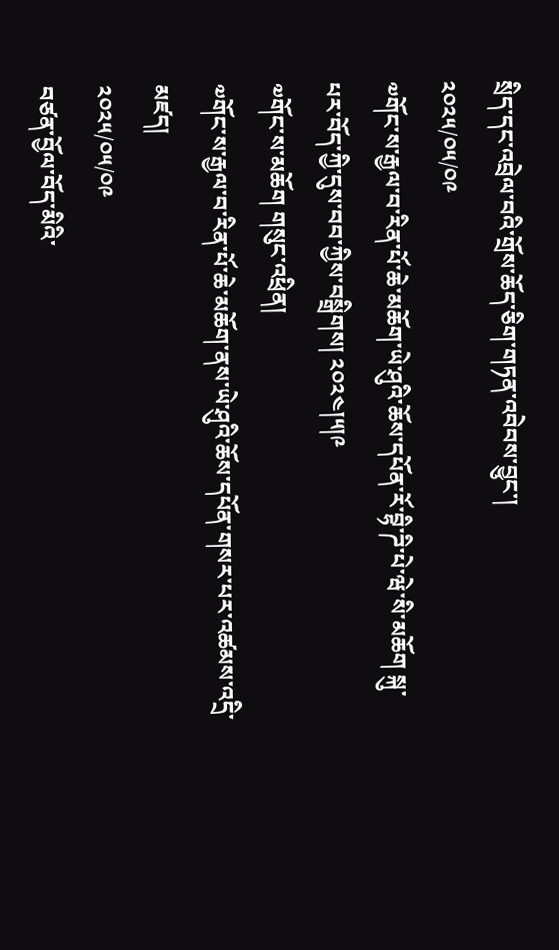སྲིད་དང་འབྲེལ་བའི་གྲོས་ཆོད་ཅིག་གཏན་འབེབས་བྱུང་།
༢༠༢༥/༠༥/༠༩
༧གོང་ས་རྒྱལ་བ་རིན་པོ་ཆེ་མཆོག་ཡེ་ཤུའི་ཆོས་དཔོན་རོ་བྷི་ཌི་པེ་ཝེ་སི་མཆོག སྐུ་པར་བོད་ཀྱི་དུས་བབ་ཀྱིས་བསྒྲིགས། ༢༠༢༤།༥།༩
༧གོང་ས་མཆོག གསུང་འཕྲིན།
༧གོང་ས་རྒྱལ་བ་རིན་པོ་ཆེ་མཆོག་ནས་ཡེ་ཤུའི་ཆོས་དཔོན་གསར་པར་འཚམས་འདྲི་མཛད།
༢༠༢༥/༠༥/༠༩
བཙན་བྱོལ་བོད་མིའི་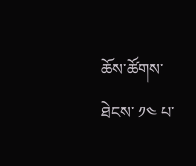ཆོས་ཚོགས་ཐེངས་ ༡༤ པ་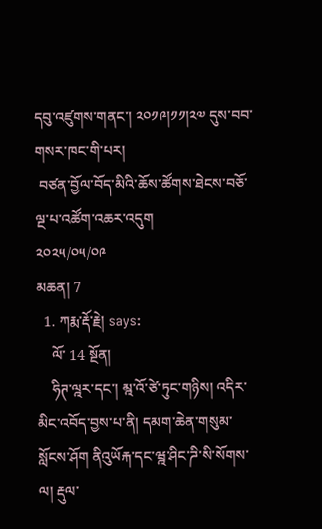དབུ་འཛུགས་གནང་། ༢༠༡༩།༡༡།༢༧ དུས་བབ་གསར་ཁང་གི་པར།
 བཙན་བྱོལ་བོད་མིའི་ཆོས་ཚོགས་ཐེངས་བཅོ་ལྔ་པ་འཚོག་འཆར་འདུག
༢༠༢༥/༠༥/༠༩
མཆན། 7
  1. ཀརྨ་རྡོ་རྗེ། says:
    ལོ་ 14 སྔོན།
    ཧིཊ་ལྰར་དང་། མྰ་འོ་ཙེ་ཏུང་གཉིས། འདིར་མིང་འབོད་བྱས་པ་ནི། དམག་ཆེན་གསུམ་སློངས་ཤོག ནིའུཡོརྐ་དང་ཝྰ་ཤིང་ཌི་སི་སོགས་ལ། རྡུལ་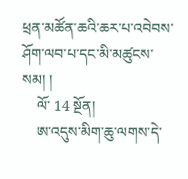ཕྲན་མཚོན་ཆའི་ཆར་པ་འབེབས་ཤོག་ལབ་པ་དང་མི་མཚུངས་སམ། །
    ལོ་ 14 སྔོན།
    ཨ་འདུས་མིག་ཆུ་ལགས་དེ་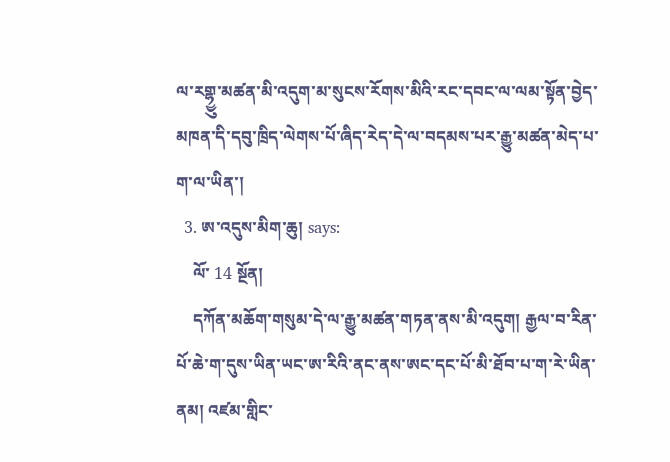ལ་རགྷྱུ་མཚན་མི་འདུག་མ་སུངས་རོགས་མིའི་རང་དབང་ལ་ལམ་སྟོན་བྱེད་མཁན་དི་དབུ་ཁྲིད་ལེགས་པོ་ཞིད་རེད་དེ་ལ་བདམས་པར་རྒྱུ་མཚན་མེད་པ་ག་ལ་ཡིན་།
  3. ཨ་འདུས་མིག་ཆུ། says:
    ལོ་ 14 སྔོན།
    དཀོན་མཆོག་གསུམ་དེ་ལ་རྒྱུ་མཚན་གཏན་ནས་མི་འདུག། རྒྱལ་བ་རིན་པོ་ཆེ་ག་དུས་ཡིན་ཡང་ཨ་རིའི་ནང་ནས་ཨང་དང་པོ་མི་ཐོབ་པ་ག་རེ་ཡིན་ནམ། འཛམ་གླིང་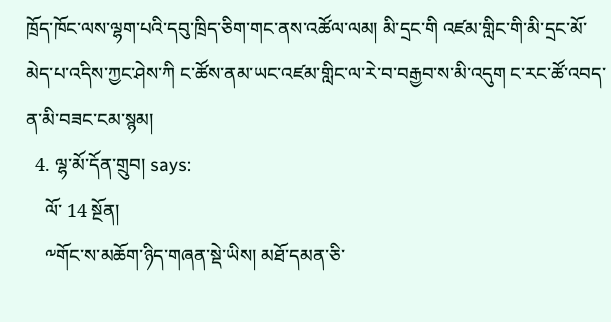ཁྲོད་ཁོང་ལས་ལྷག་པའི་དབུ་ཁྲིད་ཅིག་གང་ནས་འཚོལ་ལམ། མི་དྲང་གི འཛམ་གླིང་གི་མི་དྲང་མོ་མེད་པ་འདིས་ཀྱང་ཤེས་ཀི ང་ཚོས་ནམ་ཡང་འཛམ་གླིང་ལ་རེ་བ་བརྒྱབ་ས་མི་འདུག ང་རང་ཚོ་འབད་ན་མི་བཟང་ངམ་སྙམ།
  4. ལྷ་མོ་དོན་གྲུབ། says:
    ལོ་ 14 སྔོན།
    ༸གོང་ས་མཆོག་ཉིད་གཞན་སྡེ་ཡིས། མཐོ་དམན་ཅི་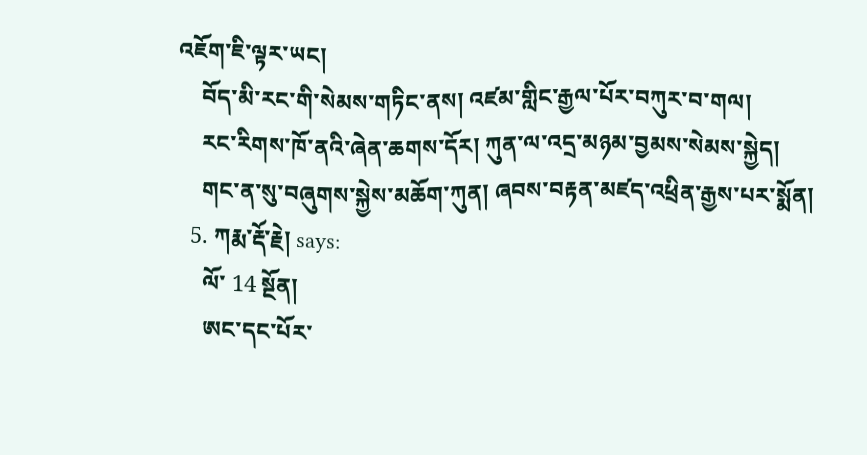འཇོག་ཇི་ལྟར་ཡང།
    བོད་མི་རང་གི་སེམས་གཏིང་ནས། འཛམ་གླིང་རྒྱལ་པོར་བཀུར་བ་གལ།
    རང་རིགས་ཁོ་ནའི་ཞེན་ཆགས་དོར། ཀུན་ལ་འདྲ་མཉམ་བྱམས་སེམས་སྐྱེད།
    གང་ན་སུ་བཞུགས་སྐྱེས་མཆོག་ཀུན། ཞབས་བརྟན་མཛད་འཕྲིན་རྒྱས་པར་སྨོན།
  5. ཀརྨ་རྡོ་རྗེ། says:
    ལོ་ 14 སྔོན།
    ཨང་དང་པོར་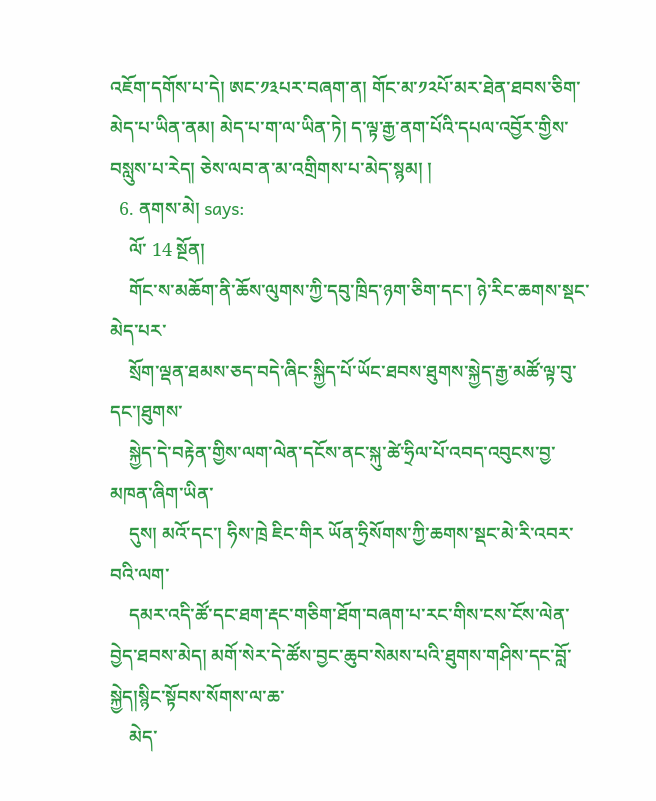འཇོག་དགོས་པ་དེ། ཨང་༡༣པར་བཞག་ན། གོང་མ་༡༢པོ་མར་ཐེན་ཐབས་ཅིག་མེད་པ་ཡིན་ནམ། མེད་པ་ག་ལ་ཡིན་ཏེ། ད་ལྟ་རྒྱ་ནག་པོའི་དཔལ་འབྱོར་གྱིས་བསླུས་པ་རེད། ཅེས་ལབ་ན་མ་འགྲིགས་པ་མེད་སྙམ། །
  6. ནགས་མེ། says:
    ལོ་ 14 སྔོན།
    གོང་ས་མཆོག་ནི་ཆོས་ལུགས་ཀྱི་དབུ་ཁྲིད་ཉག་ཅིག་དང་། ཉེ་རིང་ཆགས་སྡང་མེད་པར་
    སྲོག་ལྡན་ཐམས་ཅད་བདེ་ཞིང་སྐྱིད་པོ་ཡོང་ཐབས་ཐུགས་སྐྱེད་རྒྱ་མཚོ་ལྟ་བུ་དང་།ཐུགས་
    སྐྱེད་དེ་བརྟེན་གྱིས་ལག་ལེན་དངོས་ནང་སྐུ་ཚེ་ཧྲིལ་པོ་འབད་འབུངས་བྱ་མཁན་ཞིག་ཡིན་
    དུས། མའོ་དང་། ཧིས་ཁྲེ ཇིང་གིར ཡོན་ཧྲིསོགས་ཀྱི་ཆགས་སྡང་མེ་རི་འབར་བའི་ལག་
    དམར་འདི་ཚོ་དང་ཐག་རྡང་གཅིག་ཐོག་བཞག་པ་རང་གིས་ངས་ངོས་ལེན་བྱེད་ཐབས་མེད། མགོ་སེར་དེ་ཚོས་བྱང་ཆུབ་སེམས་པའི་ཐུགས་གཤིས་དང་བློ་སྐྱེད།སྙིང་སྟོབས་སོགས་ལ་ཆ་
    མེད་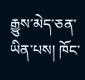རྒྱུས་མེད་ཅན་ཡིན་པས། ཁོང་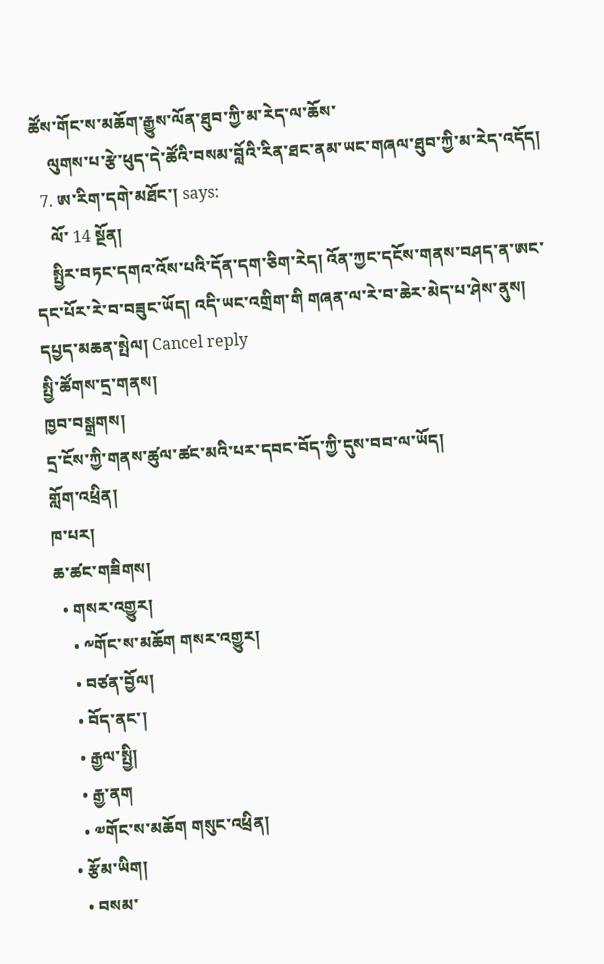ཚོས་གོང་ས་མཆོག་རྒྱུས་ལོན་ཐུབ་ཀྱི་མ་རེད་ལ་ཆོས་
    ལུགས་པ་རྩེ་ཕུད་དེ་ཚོའི་བསམ་བློའི་རིན་ཐང་ནམ་ཡང་གཞལ་ཐུབ་ཀྱི་མ་རེད་འདོད།
  7. ཨ་རིག་དགེ་མཐོང་། says:
    ལོ་ 14 སྔོན།
    སྤྱིར་བཏང་དགའ་འོས་པའི་དོན་དག་ཅིག་རེད། འོན་ཀྱང་དངོས་གནས་བཤད་ན་ཨང་དང་པོར་རེ་བ་བཟུང་ཡོད། འདི་ཡང་འགྲིག་གི གཞན་ལ་རེ་བ་ཆེར་མེད་པ་ཤེས་ནུས།
དཔྱད་མཆན་སྤེལ། Cancel reply
སྤྱི་ཚོགས་དྲ་གནས།
ཁྱབ་བསྒྲགས།
དྲ་ངོས་ཀྱི་གནས་ཚུལ་ཚང་མའི་པར་དབང་བོད་ཀྱི་དུས་བབ་ལ་ཡོད།
གློག་འཕྲིན།
ཁ་པར།
ཆ་ཚང་གཟིགས།
  • གསར་འགྱུར།
    • ༸གོང་ས་མཆོག གསར་འགྱུར།
    • བཙན་བྱོལ།
    • བོད་ནང་།
    • རྒྱལ་སྤྱི།
    • རྒྱ་ནག
    • ༧གོང་ས་མཆོག གསུང་འཕྲིན།
  • རྩོམ་ཡིག།
    • བསམ་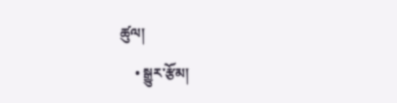ཚུལ།
    • སྒྱུར་རྩོམ།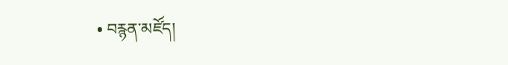• བརྙན་མཛོད།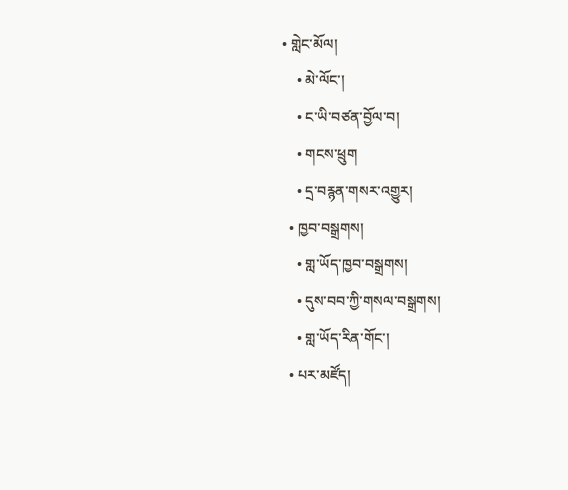• གླེང་མོལ།
    • མེ་ལོང་།
    • ང་ཡི་བཙན་བྱོལ་བ།
    • གངས་ཕྲུག
    • དྲ་བརྙན་གསར་འགྱུར།
  • ཁྱབ་བསྒྲགས།
    • གླ་ཡོད་ཁྱབ་བསྒྲགས།
    • དུས་བབ་ཀྱི་གསལ་བསྒྲགས།
    • གླ་ཡོད་རིན་གོང་།
  • པར་མཛོད།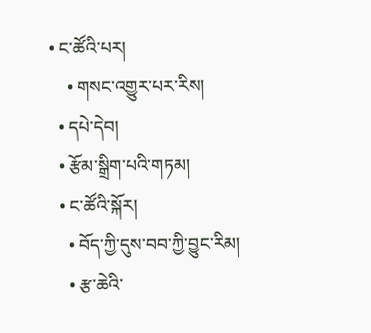• ང་ཚོའི་པར།
    • གསང་འགྱུར་པར་རིས།
  • དཔེ་དེབ།
  • རྩོམ་སྒྲིག་པའི་གཏམ།
  • ང་ཚོའི་སྐོར།
    • བོད་ཀྱི་དུས་བབ་ཀྱི་བྱུང་རིམ།
    • རྩ་ཆེའི་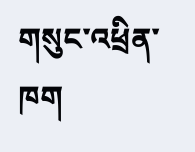གསུང་འཕྲིན་ཁག